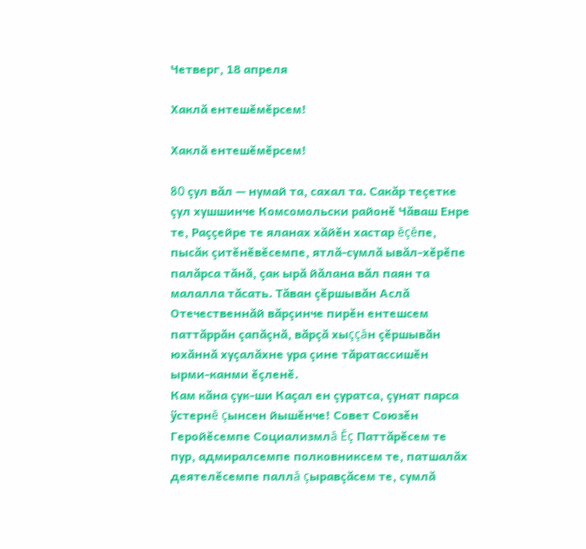Четверг, 18 апреля

Хаклă ентешĕмĕрсем!

Хаклă ентешĕмĕрсем!

80 çул вăл — нумай та, сахал та. Сакăр теçетке çул хушшинче Комсомольски районĕ Чăваш Енре те, Раççейре те яланах хăйĕн хастар ĕçĕпе, пысăк çитĕнĕвĕсемпе, ятлă-сумлă ывăл-хĕрĕпе палăрса тăнă, çак ырă йăлана вăл паян та малалла тăсать. Тăван çĕршывăн Аслă Отечественнăй вăрçинче пирĕн ентешсем паттăррăн çапăçнă, вăрçă хыççăн çĕршывăн юхăннă хуçалăхне ура çине тăратассишĕн ырми-канми ĕçленĕ.
Кам кăна çук-ши Каçал ен çуратса, çунат парса ÿстернĕ çынсен йышĕнче! Совет Союзĕн Геройĕсемпе Социализмлă Ĕç Паттăрĕсем те пур, адмиралсемпе полковниксем те, патшалăх деятелĕсемпе паллă çыравçăсем те, сумлă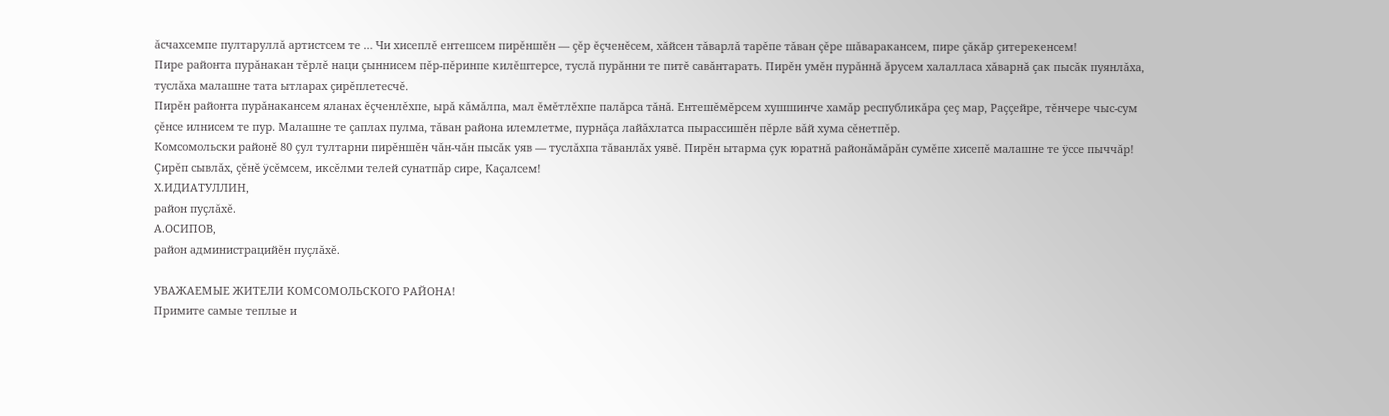ăсчахсемпе пултаруллă артистсем те … Чи хисеплĕ ентешсем пирĕншĕн — çĕр ĕçченĕсем, хăйсен тăварлă тарĕпе тăван çĕре шăваракансем, пире çăкăр çитерекенсем!
Пире районта пурăнакан тĕрлĕ наци çыннисем пĕр-пĕринпе килĕштерсе, туслă пурăнни те питĕ савăнтарать. Пирĕн умĕн пурăннă ăрусем халалласа хăварнă çак пысăк пуянлăха, туслăха малашне тата ытларах çирĕплетесчĕ.
Пирĕн районта пурăнакансем яланах ĕçченлĕхпе, ырă кăмăлпа, мал ĕмĕтлĕхпе палăрса тăнă. Ентешĕмĕрсем хушшинче хамăр республикăра çеç мар, Раççейре, тĕнчере чыс-сум çĕнсе илнисем те пур. Малашне те çаплах пулма, тăван района илемлетме, пурнăçа лайăхлатса пырассишĕн пĕрле вăй хума сĕнетпĕр.
Комсомольски районĕ 80 çул тултарни пирĕншĕн чăн-чăн пысăк уяв — туслăхпа тăванлăх уявĕ. Пирĕн ытарма çук юратнă районăмăрăн сумĕпе хисепĕ малашне те ÿссе пыччăр!
Çирĕп сывлăх, çĕнĕ ÿсĕмсем, иксĕлми телей сунатпăр сире, Каçалсем!
Х.ИДИАТУЛЛИН,
район пуçлăхĕ.
А.ОСИПОВ,
район администрацийĕн пуçлăхĕ.

УВАЖАЕМЫЕ ЖИТЕЛИ КОМСОМОЛЬСКОГО РАЙОНА!
Примите самые теплые и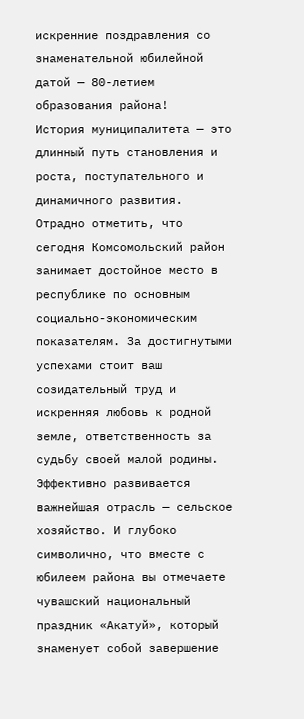искренние поздравления со знаменательной юбилейной датой — 80-летием образования района!
История муниципалитета — это длинный путь становления и роста, поступательного и динамичного развития. Отрадно отметить, что сегодня Комсомольский район занимает достойное место в республике по основным социально-экономическим показателям. За достигнутыми успехами стоит ваш созидательный труд и искренняя любовь к родной земле, ответственность за судьбу своей малой родины.
Эффективно развивается важнейшая отрасль — сельское хозяйство. И глубоко символично, что вместе с юбилеем района вы отмечаете чувашский национальный праздник «Акатуй», который знаменует собой завершение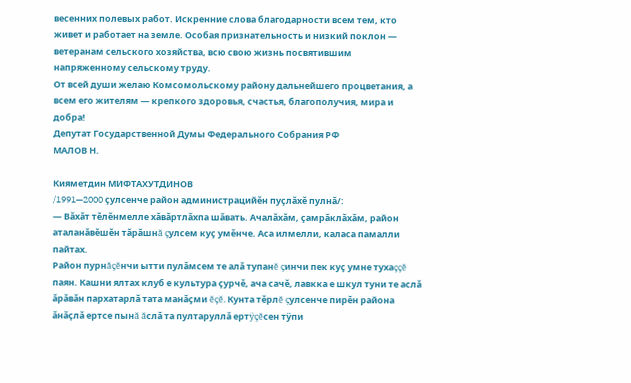весенних полевых работ. Искренние слова благодарности всем тем, кто живет и работает на земле. Особая признательность и низкий поклон — ветеранам сельского хозяйства, всю свою жизнь посвятившим напряженному сельскому труду.
От всей души желаю Комсомольскому району дальнейшего процветания, а всем его жителям — крепкого здоровья, счастья, благополучия, мира и добра!
Депутат Государственной Думы Федерального Собрания РФ
МАЛОВ Н.

Кияметдин МИФТАХУТДИНОВ
/1991—2000 çулсенче район администрацийĕн пуçлăхĕ пулнă/:
— Вăхăт тĕлĕнмелле хăвăртлăхпа шăвать. Ачалăхăм, çамрăклăхăм, район аталанăвĕшĕн тăрăшнă çулсем куç умĕнче. Аса илмелли, каласа памалли пайтах.
Район пурнăçĕнчи ытти пулăмсем те алă тупанĕ çинчи пек куç умне тухаççĕ паян. Кашни ялтах клуб е культура çурчĕ, ача сачĕ, лавкка е шкул туни те аслă ăрăвăн пархатарлă тата манăçми ĕçĕ. Кунта тĕрлĕ çулсенче пирĕн района ăнăçлă ертсе пынă ăслă та пултаруллă ертÿçĕсен тÿпи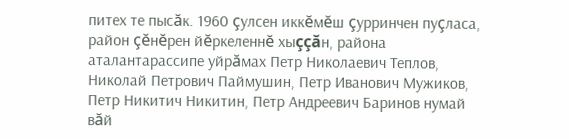питех те пысăк. 1960 çулсен иккĕмĕш çурринчен пуçласа, район çĕнĕрен йĕркеленнĕ хыççăн, района аталантарассипе уйрăмах Петр Николаевич Теплов, Николай Петрович Паймушин, Петр Иванович Мужиков, Петр Никитич Никитин, Петр Андреевич Баринов нумай вăй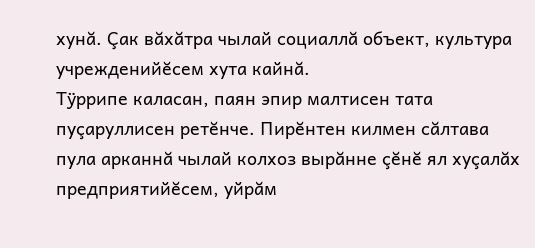хунă. Çак вăхăтра чылай социаллă объект, культура учрежденийĕсем хута кайнă.
Тÿррипе каласан, паян эпир малтисен тата пуçаруллисен ретĕнче. Пирĕнтен килмен сăлтава пула арканнă чылай колхоз вырăнне çĕнĕ ял хуçалăх предприятийĕсем, уйрăм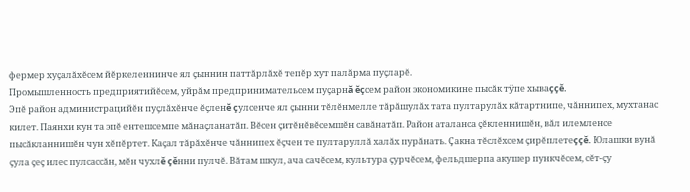фермер хуçалăхĕсем йĕркеленнинче ял çыннин паттăрлăхĕ тепĕр хут палăрма пуçларĕ.
Промышленность предприятийĕсем, уйрăм предпринимательсем пуçарнă ĕçсем район экономикине пысăк тÿпе хываççĕ.
Эпĕ район администрацийĕн пуçлăхĕнче ĕçленĕ çулсенче ял çынни тĕлĕнмелле тăрăшулăх тата пултарулăх кăтартнипе, чăннипех, мухтанас килет. Паянхи кун та эпĕ ентешсемпе мăнаçланатăп. Вĕсен çитĕнĕвĕсемшĕн савăнатăп. Район аталанса çĕкленнишĕн, вăл илемленсе пысăкланнишĕн чун хĕпĕртет. Каçал тăрăхĕнче чăннипех ĕçчен те пултаруллă халăх пурăнать. Çакна тĕслĕхсем çирĕплетеççĕ. Юлашки вунă çула çеç илес пулсассăн, мĕн чухлĕ çĕнни пулчĕ. Вăтам шкул, ача сачĕсем, культура çурчĕсем, фельдшерпа акушер пункчĕсем, сĕт-çу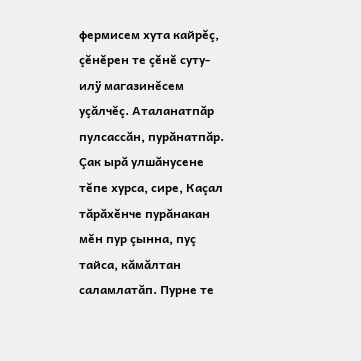фермисем хута кайрĕç, çĕнĕрен те çĕнĕ суту-илÿ магазинĕсем уçăлчĕç. Аталанатпăр пулсассăн, пурăнатпăр.
Çак ырă улшăнусене тĕпе хурса, сире, Каçал тăрăхĕнче пурăнакан мĕн пур çынна, пуç тайса, кăмăлтан саламлатăп. Пурне те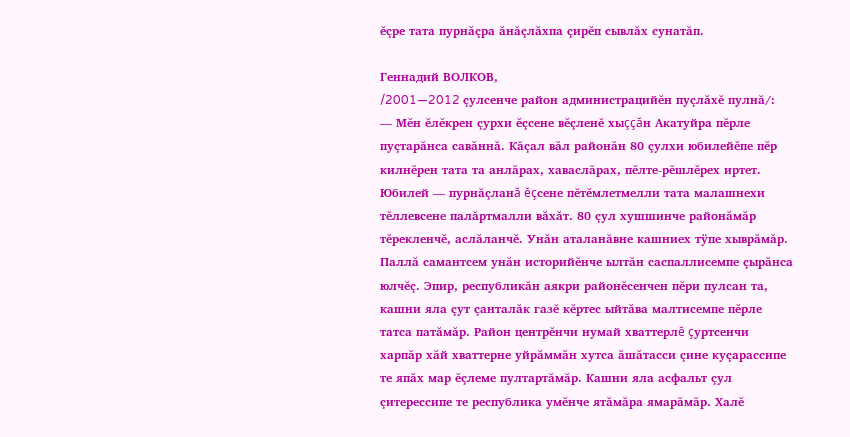ĕçре тата пурнăçра ăнăçлăхпа çирĕп сывлăх сунатăп.

Геннадий ВОЛКОВ,
/2001—2012 çулсенче район администрацийĕн пуçлăхĕ пулнă/:
— Мĕн ĕлĕкрен çурхи ĕçсене вĕçленĕ хыççăн Акатуйра пĕрле пуçтарăнса савăннă. Кăçал вăл районăн 80 çулхи юбилейĕпе пĕр килнĕрен тата та анлăрах, хаваслăрах, пĕлте-рĕшлĕрех иртет. Юбилей — пурнăçланă ĕçсене пĕтĕмлетмелли тата малашнехи тĕллевсене палăртмалли вăхăт. 80 çул хушшинче районăмăр тĕрекленчĕ, аслăланчĕ. Унăн аталанăвне кашниех тÿпе хыврăмăр. Паллă самантсем унăн историйĕнче ылтăн саспаллисемпе çырăнса юлчĕç. Эпир, республикăн аякри районĕсенчен пĕри пулсан та, кашни яла çут çанталăк газĕ кĕртес ыйтăва малтисемпе пĕрле татса патăмăр. Район центрĕнчи нумай хваттерлĕ çуртсенчи харпăр хăй хваттерне уйрăммăн хутса ăшăтасси çине куçарассипе те япăх мар ĕçлеме пултартăмăр. Кашни яла асфальт çул çитерессипе те республика умĕнче ятăмăра ямарăмăр. Халĕ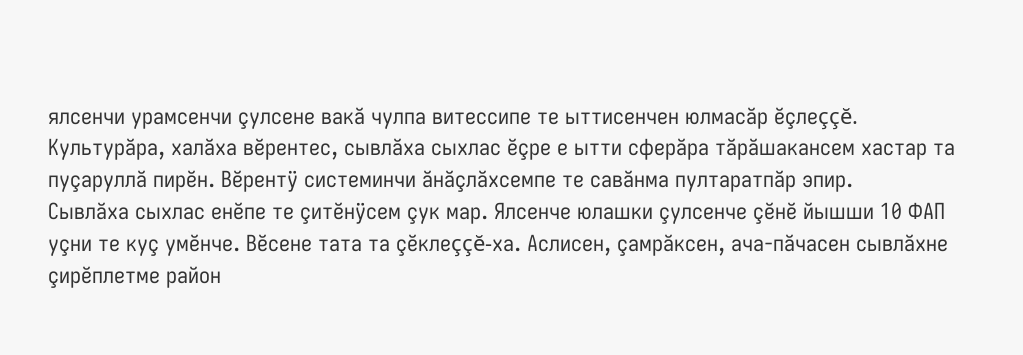ялсенчи урамсенчи çулсене вакă чулпа витессипе те ыттисенчен юлмасăр ĕçлеççĕ.
Культурăра, халăха вĕрентес, сывлăха сыхлас ĕçре е ытти сферăра тăрăшакансем хастар та пуçаруллă пирĕн. Вĕрентÿ системинчи ăнăçлăхсемпе те савăнма пултаратпăр эпир.
Сывлăха сыхлас енĕпе те çитĕнÿсем çук мар. Ялсенче юлашки çулсенче çĕнĕ йышши 10 ФАП уçни те куç умĕнче. Вĕсене тата та çĕклеççĕ-ха. Аслисен, çамрăксен, ача-пăчасен сывлăхне çирĕплетме район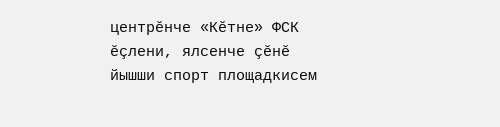центрĕнче «Кĕтне» ФСК ĕçлени, ялсенче çĕнĕ йышши спорт площадкисем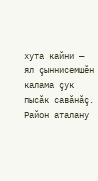хута кайни — ял çыннисемшĕн калама çук пысăк савăнăç. Район аталану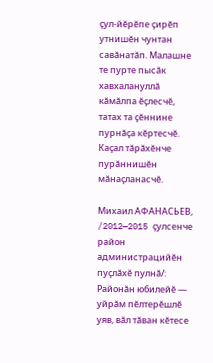çул-йĕрĕпе çирĕп утнишĕн чунтан савăнатăп. Малашне те пурте пысăк хавхалануллă кăмăлпа ĕçлесчĕ, татах та çĕннине пурнăçа кĕртесчĕ. Каçал тăрăхĕнче пурăннишĕн мăнаçланасчĕ.

Михаил АФАНАСЬЕВ,
/2012—2015 çулсенче район администрацийĕн пуçлăхĕ пулнă/:
Районăн юбилейĕ — уйрăм пĕлтерĕшлĕ уяв, вăл тăван кĕтесе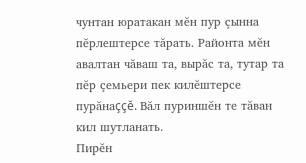чунтан юратакан мĕн пур çынна пĕрлештерсе тăрать. Районта мĕн авалтан чăваш та, вырăс та, тутар та пĕр çемьери пек килĕштерсе пурăнаççĕ. Вăл пуриншĕн те тăван кил шутланать.
Пирĕн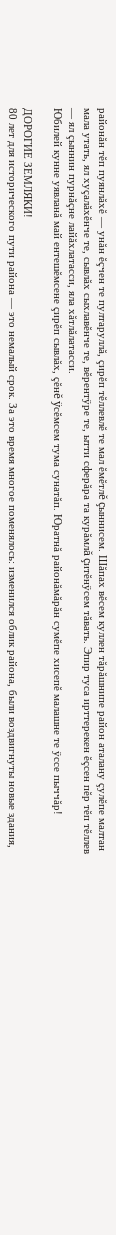районăн тĕп пуянлăхĕ — унăн ĕçчен те пултаруллă, çирĕп тĕллевлĕ те мал ĕмĕтлĕ çыннисем. Шăпах вĕсем куллен тăрăшнипе район аталану çулĕпе малтан мала утать, ял хуçалăхĕнче те, сывлăх сыхлавĕнче те, вĕрентÿре те, ытти сферăра та курăмлă çитĕнÿсем тăвать. Эпир туса ирттерекен ĕçсен пĕр тĕп тĕллев — ял çыннин пурнăçне лайăхлатасси, яла хăтлăлатасси.
Юбилей кунне уявланă май ентешĕмсене çирĕп сывлăх, çĕнĕ ÿсĕмсем тума сунатăп. Юратнă районăмăрăн сумĕпе хисепĕ малашне те ÿссе пыччăр!

ДОРОГИЕ ЗЕМЛЯКИ!
80 лет для исторического пути района — это немалый срок. За это время многое поменялось: изменился облик района, были воздвигнуты новые здания,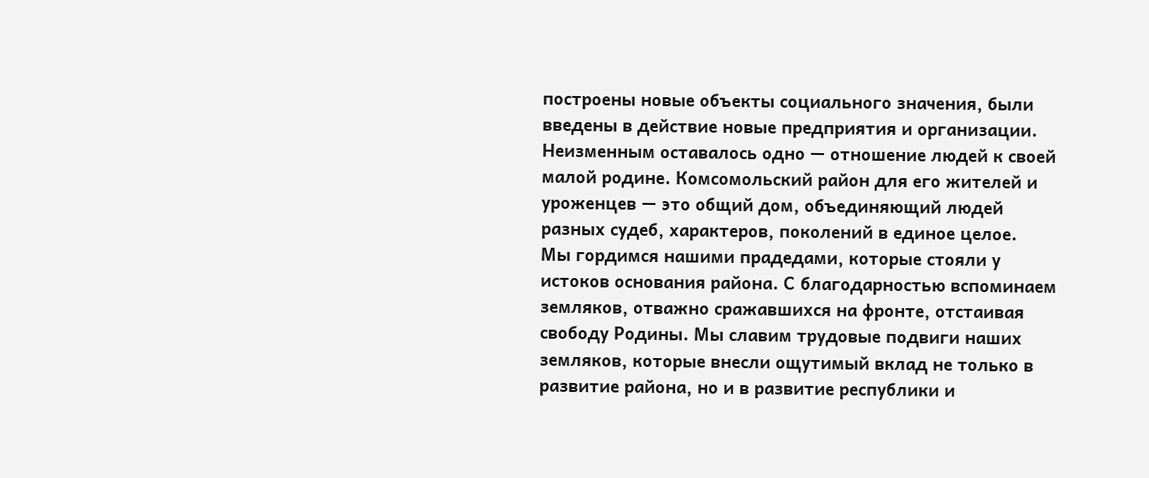построены новые объекты социального значения, были введены в действие новые предприятия и организации. Неизменным оставалось одно — отношение людей к своей малой родине. Комсомольский район для его жителей и уроженцев — это общий дом, объединяющий людей разных судеб, характеров, поколений в единое целое.
Мы гордимся нашими прадедами, которые стояли у истоков основания района. С благодарностью вспоминаем земляков, отважно сражавшихся на фронте, отстаивая свободу Родины. Мы славим трудовые подвиги наших земляков, которые внесли ощутимый вклад не только в развитие района, но и в развитие республики и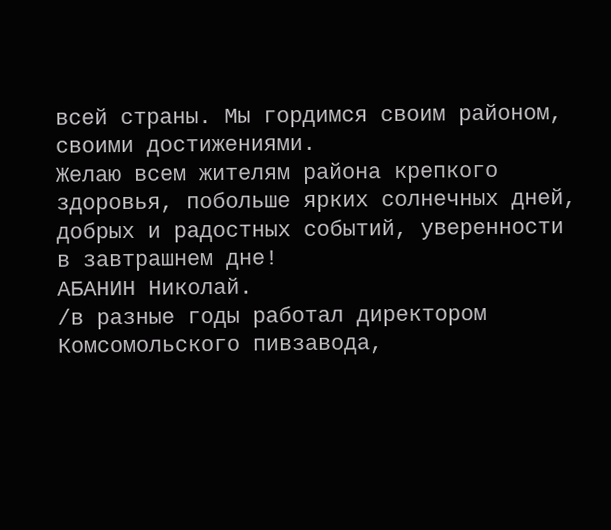всей страны. Мы гордимся своим районом, своими достижениями.
Желаю всем жителям района крепкого здоровья, побольше ярких солнечных дней, добрых и радостных событий, уверенности в завтрашнем дне!
АБАНИН Николай.
/в разные годы работал директором Комсомольского пивзавода,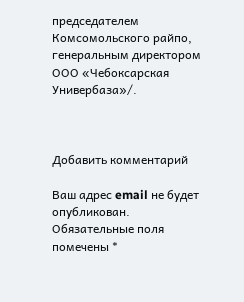председателем Комсомольского райпо, генеральным директором ООО «Чебоксарская Универбаза»/.



Добавить комментарий

Ваш адрес email не будет опубликован. Обязательные поля помечены *